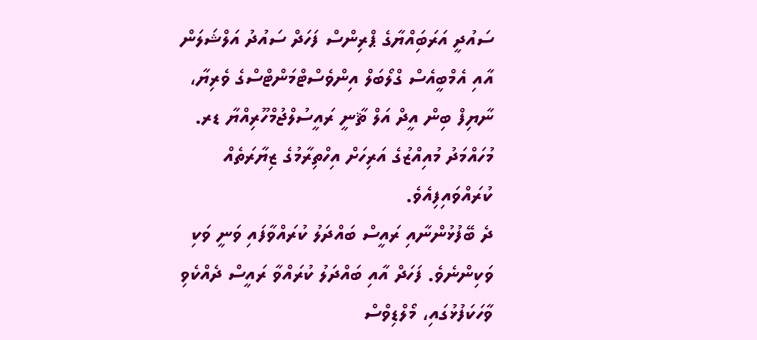ސައުދީ އަރަބަިއްޔާގެ ޕްރިންސް ފަހަދް ސައުދު އަލްޝަލަން އާއި އެމްބީއެސް ގްލޯބަލް އިންވެސްޓްމަންޓްސްގެ ވެރިޔާ، ނާޔިފް ބިން އީދް އަލް ޘާނީ ރައީސުލްޖުމްހޫރިއްޔާ ޑރ. މުހައްމަދު މުއިއްޒުގެ އަރިހަށް އިހްތިރާމުގެ ޒިޔާރަތެއް ކުރައްވައިފިއެވެ.
ދެ ބޭފުޅުންނާއި ރައީސް ބައްދަލު ކުރައްވާފައި ވަނީ ވަކި ވަކިންނެވެ. ފަހަދް އާއި ބައްދަލު ކުރައްވާ ރައީސް ދެއްކެވި ވާހަކަފުޅުގައި، މޯލްޑިވްސް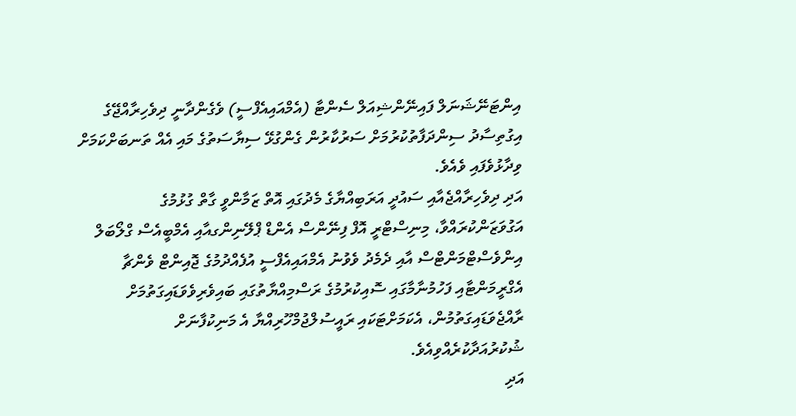އިންޓަނޭޝަނަލް ފައިނޭންޝިއަލް ސެންޓާ (އެމްއައިއެފްސީ) ވެގެންދާނީ ދިވެހިރާއްޖޭގެ އިގުތިސާދު ސިންދަފާތުކުރުމަށް ސަރުކާރުން ގެންގުޅޭ ސިޔާސަތުގެ މައި އެއް ތަނބަށްކަމަށް ވިދާޅުވެފައި ވެއެވެ.
އަދި ދިވެހިރާއްޖެއާއި ސައުދީ އަރަބިއްޔާގެ މެދުގައި އޮތް ޒަމާންވީ ގާތް ގުޅުމުގެ އަގުވަޒަންކުރައްވާ، މިނިސްޓްރީ އޮފް ފިނޭންސް އެންޑް ޕްލޭނިންގއާއި އެމްބީއެސް ގްލޯބަލް އިންވެސްޓްމަންޓްސް އާއި ދެމެދު ވެވުނު އެމްއައިއެފްސީ އުފެއްދުމުގެ ޖޮއިންޓް ވެންޗާ އެގްރީމަންޓާއި ފަހުމުނާމާގައި ސޮއިކުރުމުގެ ރަސްމިއްޔާތުގައި ބައިވެރިވެވަޑައިގަތުމަށް ރާއްޖެވަޑައިގަތުމުން، އެކަމަށްޓަކައި ރައީސުލްޖުމްހޫރިއްޔާ އެ މަނިކުފާނަށް ޝުކުރުއަދާކުރެއްވިއެވެ.
އަދި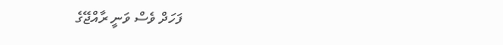ފަހަދް ވެސް ވަނީ ރާއްޖޭގެ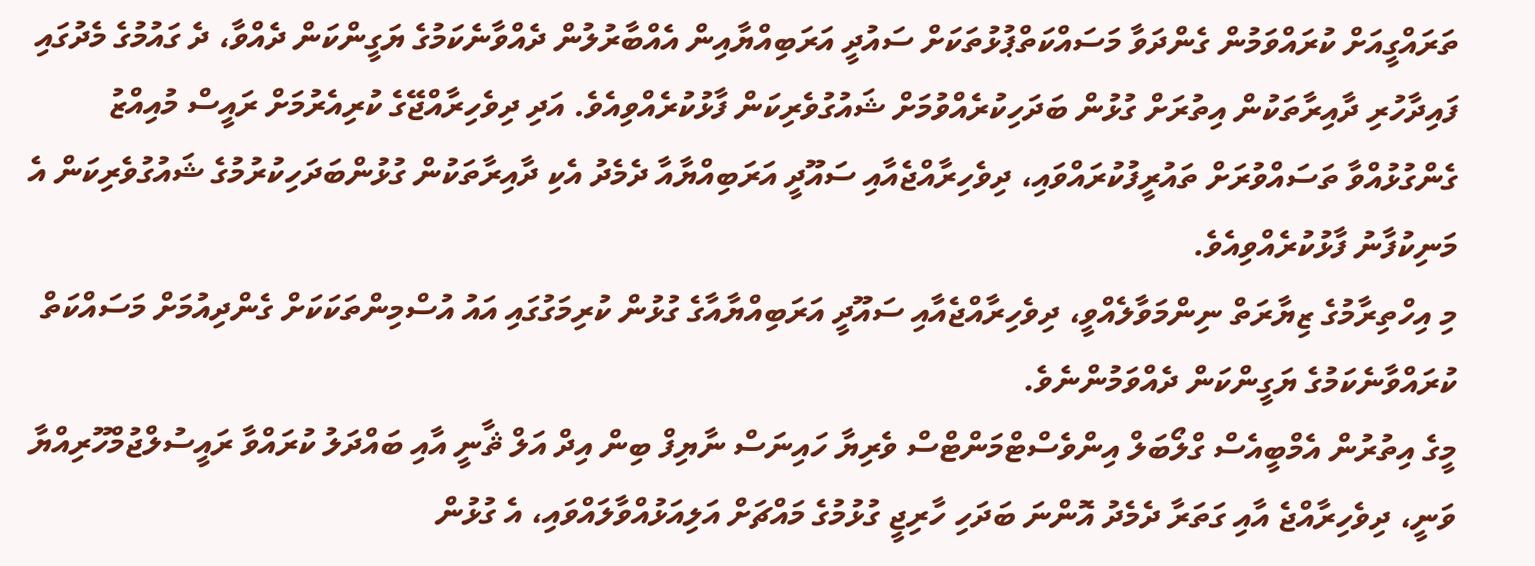ތަރައްގީއަށް ކުރައްވަމުން ގެންދަވާ މަސައްކަތްޕުޅުތަކަށް ސައުދީ އަރަބިއްޔާއިން އެއްބާރުލުން ދެއްވާނެކަމުގެ ޔަގީންކަން ދެއްވާ، ދެ ގައުމުގެ މެދުގައި ފައިދާހުރި ދާއިރާތަކުން އިތުރަށް ގުޅުން ބަދަހިކުރެއްވުމަށް ޝައުގުވެރިކަން ފާޅުކުރެއްވިއެވެ. އަދި ދިވެހިރާއްޖޭގެ ކުރިއެރުމަށް ރައީސް މުއިއްޒު ގެންގުޅުއްވާ ތަސައްވުރަށް ތައުރީފުކުރައްވައި، ދިވެހިރާއްޖެއާއި ސައޫދީ އަރަބިއްޔާއާ ދެމެދު އެކި ދާއިރާތަކުން ގުޅުންބަދަހިކުރުމުގެ ޝައުގުވެރިކަން އެ މަނިކުފާނު ފާޅުކުރެއްވިއެވެ.
މި އިހްތިރާމުގެ ޒިޔާރަތް ނިންމަވާލެއްވީ، ދިވެހިރާއްޖެއާއި ސައޫދީ އަރަބިއްޔާއާގެ ގުޅުން ކުރިމަގުގައި އައު އުސްމިންތަކަކަށް ގެންދިއުމަށް މަސައްކަތް ކުރައްވާނެކަމުގެ ޔަގީންކަން ދެއްވަމުންނެވެ.
މީގެ އިތުރުން އެމްބީއެސް ގްލޯބަލް އިންވެސްޓްމަންޓްސް ވެރިޔާ ހައިނަސް ނާޔިފް ބިން އިދް އަލް ޘާނީ އާއި ބައްދަލު ކުރައްވާ ރައީސުލްޖުމްހޫރިއްޔާ ވަނީ، ދިވެހިރާއްޖެ އާއި ގަތަރާ ދެމެދު އޮންނަ ބަދަހި ހާރިޖީ ގުޅުމުގެ މައްޗަށް އަލިއަޅުއްވާލައްވައި، އެ ގުޅުން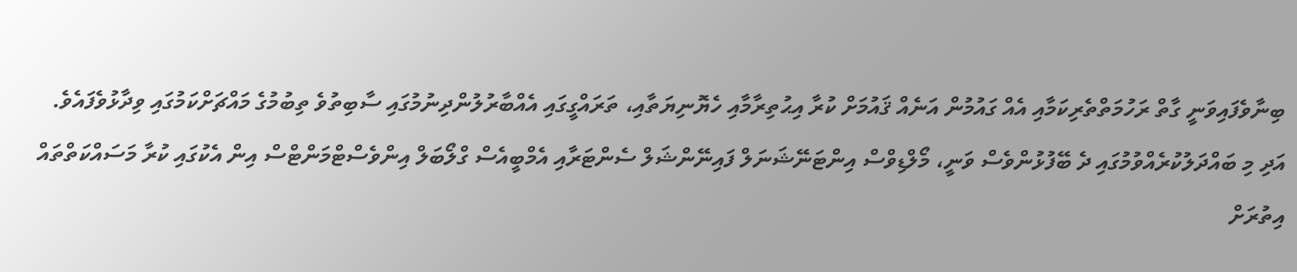ބިނާވެފައިވަނީ ގާތް ރަހުމަތްތެރިކަމާއި އެއް ގައުމުން އަނެއް ޤައުމަށް ކުރާ އިޙުތިރާމާއި ހެޔޮނިޔަތާއި، ތަރައްގީގައި އެއްބާރުލުންދިނުމުގައި ސާބިތުވެ ތިބުމުގެ މައްޗަށްކަމުގައި ވިދާޅުވެފައެވެ.
އަދި މި ބައްދަލުކުރެއްވުމުގައި ދެ ބޭފުޅުންވެސް ވަނީ، މޯލްޑިވްސް އިންޓަނޭޝަނަލް ފައިނޭންޝަލް ސެންޓަރާއި އެމްބީއެސް ގްލޯބަލް އިންވެސްޓްމަންޓްސް އިން އެކުގައި ކުރާ މަސައްކަތްތައް އިތުރަށް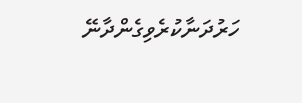ހަރުދަނާކުރެވިގެންދާނޭ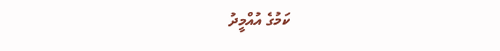ކަމުގެ އުއްމީދު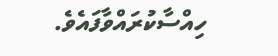ހިއްސާކުރައްވާފައެވެ.